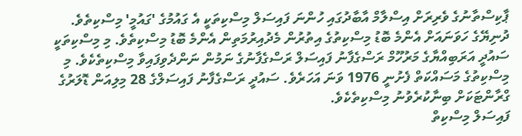ޕާކިސްތާނުގެ ވެރިރަށް އިސްލާމް އާބާދުގައި ހުންނަ ފައިސަލް މިސްކިތަކީ އެ ގައުމުގެ 'ގައުމީ' މިސްކިތެވެ. ދުނިޔޭގެ ހަވަނައަށް އެންމެ ބޮޑު މިސްކިތުގެ އިތުރުން މެދުއިރުމަތިން އެންމެ ބޮޑު މިސްކިތެވެ. މި މިސްކިތަކީ ސައުދީ އަރަބިއްޔާގެ މަރުހޫމް ރަސްގެފާނު ފައިސަލް ރަސްގެފާނުގެ ނަމުން ނަންދެވިފައިވާ މިސްކިތެކެވެ. މި މިސްކިތުގެ މަސައްކަތް ފެށުނީ 1976 ވަނަ އަހަރެވެ. ސައުދީ ރަސްގެފާނު ފައިސަލްގެ 28 މިލިއަން ޑޮލަރުގެ ގްރާންޓަކަށް ބިނާކުރެވުނު މިސްކިތެކެވެ.
ފައިސަލް މިސްކިތް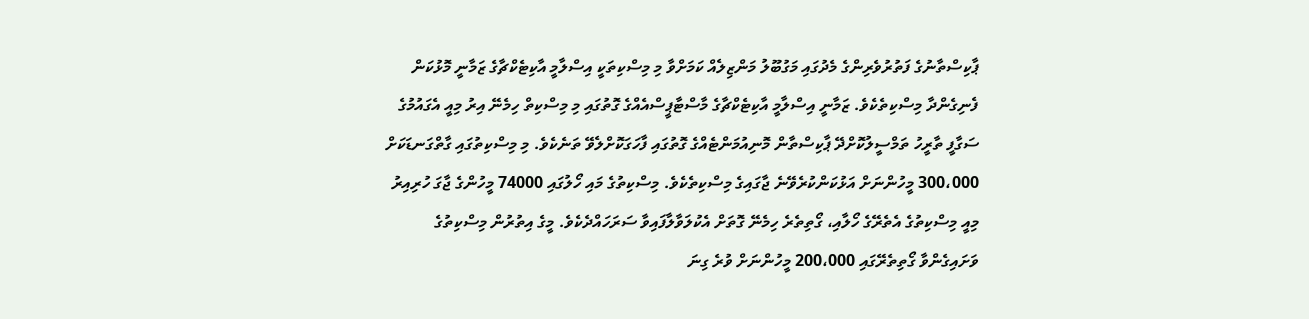ޕާކިސްތާނުގެ ފަތުރުވެރިންގެ މެދުގައި މަގުބޫލު މަންޒިލެއް ކަމަށްވާ މި މިސްކިތަކީ އިސްލާމީ އާކިޓެކްޗާގެ ޒަމާނީ މޮޅުކަން ފެނިގެންދާ މިސްކިތެކެވެ. ޒަމާނީ އިސްލާމީ އާކިޓެކްޗާގެ މާސްޓާޕީސްއެއްގެ ގޮތުގައި މި މިސްކިތް ހިމެނޭ އިރު މިއީ އެގައުމުގެ ސަގާފީ ތާރީހު ތަމްސީލުކޮށްދޭ ޕާކިސްތާން މޮނިއުމަންޓެއްގެ ގޮތުގައި ފާހަގަކޮށްލެވޭ ތަނެކެވެ. މި މިސްކިތުގައި ގާތްގަނޑަކަށް 300،000 މީހުންނަށް އަޅުކަންކުރެވޭނެ ޖާގައިގެ މިސްކިތެކެވެ. މިސްކިތުގެ މައި ހޯލުގައި 74000 މީހުންގެ ޖާގަ ހުރިއިރު މިއީ މިސްކިތުގެ އެތެރޭގެ ހޯލާއި، ގޯތިތެރެ ހިމެނޭ ގޮތަށް އެކުލަވާލާފައިވާ ސަރަހައްދެކެވެ. މީގެ އިތުރުން މިސްކިތުގެ ވަށައިގެންވާ ގޯތިތެރޭގައި 200،000 މީހުންނަށް ވުރެ ގިނަ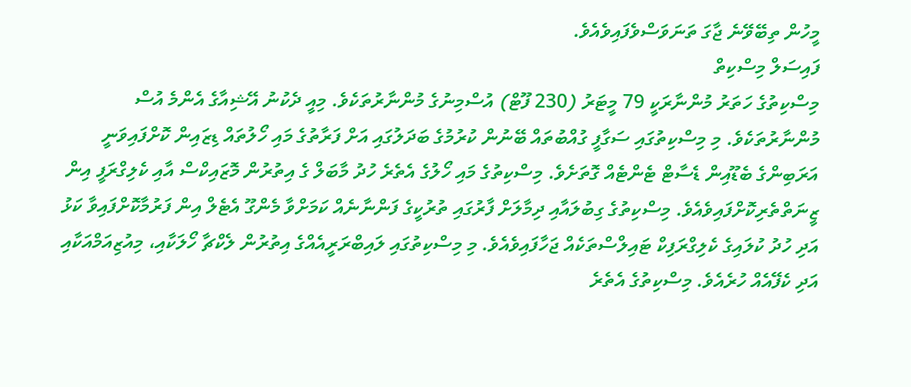މީހުން ތިބޭވޭނެ ޖާގަ ތަނަވަސްވެފައިވެއެވެ.
ފައިސަލް މިސްކިތް
މިސްކިތުގެ ހަތަރު މުންނާރަކީ 79 މީޓަރު (230 ފޫޓް) އުސްމިނުގެ މުންނާރުތަކެވެ. މިއީ ދެކުނު އޭޝިއާގެ އެންމެ އުސް މުންނާރުތަކެވެ. މި މިސްކިތުގައި ސަގާފީ ގުއްބުތައް ބޭނުން ކުރުމުގެ ބަދަލުގައި އަށް ފަރާތުގެ މައި ހޯލުތައް ޑިޒައިން ކޮށްފައިވަނީ އަރަބިންގެ ބެޑޫއިން ޑެސާޓް ޓެންޓެއް ގޮތަށެވެ. މިސްކިތުގެ މައި ހޯލުގެ އެތެރެ ހުދު މާބަލް ގެ އިތުރުން މޮޒައިކްސް އާއި ކެލިގްރަފީ އިން ޒީނަތްތެރިކޮށްފައިވެއެވެ. މިސްކިތުގެ ގިބުލައާއި ދިމާލަށް ފާރުގައި ތުރުކީގެ ފަންނާނެއް ކަމަށްވާ މެންގޫ އެޓެލް އިން ފަރުމާކޮށްފައިވާ ކަޅު އަދި ހުދު ކުލައިގެ ކެލިގްރަފިކް ޓައިލްސްތަކެއް ޖަހާފައިވެއެވެ. މި މިސްކިތުގައި ލައިބްރަރީއެއްގެ އިތުރުން ލެކްޗާ ހޯލަކާއި، މިއުޒިއަމްއަކާއި އަދި ކެފޭއެއް ހުރެއެވެ. މިސްކިތުގެ އެތެރެ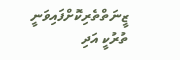ޒީނަތްތެރިކޮށްފައިވަނީ ތުރުކީ އަދި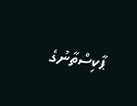ޕާކިސްތާނުގެ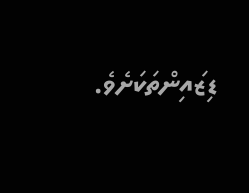ޑިޒައިންތަކަށެވެ.